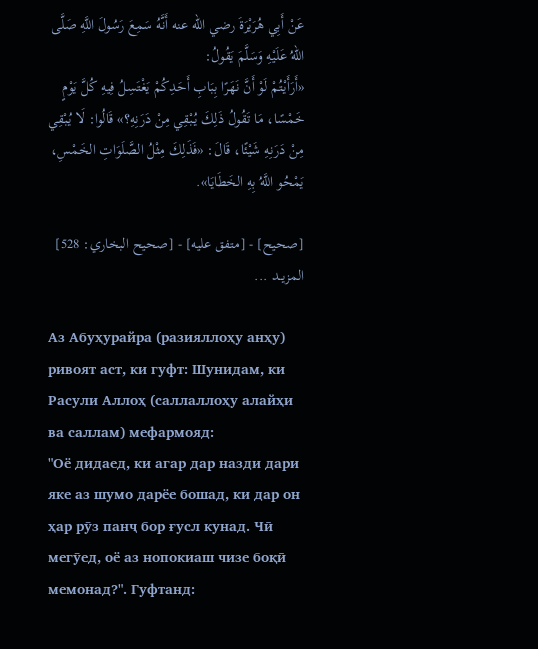عَنْ أَبِي هُرَيْرَةَ رضي الله عنه أَنَّهُ سَمِعَ رَسُولَ اللَّهِ صَلَّى اللهُ عَلَيْهِ وَسَلَّمَ يَقُولُ:
«أَرَأَيْتُمْ لَوْ أَنَّ نَهَرًا بِبَابِ أَحَدِكُمْ يَغْتَسِلُ فِيهِ كُلَّ يَوْمٍ خَمْسًا، مَا تَقُولُ ذَلِكَ يُبْقِي مِنْ دَرَنِهِ؟» قَالُوا: لَا يُبْقِي مِنْ دَرَنِهِ شَيْئًا، قَالَ: «فَذَلِكَ مِثْلُ الصَّلَوَاتِ الخَمْسِ، يَمْحُو اللَّهُ بِهِ الخَطَايَا».

[صحيح] - [متفق عليه] - [صحيح البخاري: 528]
المزيــد ...

Аз Абуҳурайра (разияллоҳу анҳу) ривоят аст, ки гуфт: Шунидам, ки Расули Аллоҳ (саллаллоҳу алайҳи ва саллам) мефармояд:
"Оё дидаед, ки агар дар назди дари яке аз шумо дарёе бошад, ки дар он ҳар рӯз панҷ бор ғусл кунад. Чӣ мегӯед, оё аз нопокиаш чизе боқӣ мемонад?". Гуфтанд: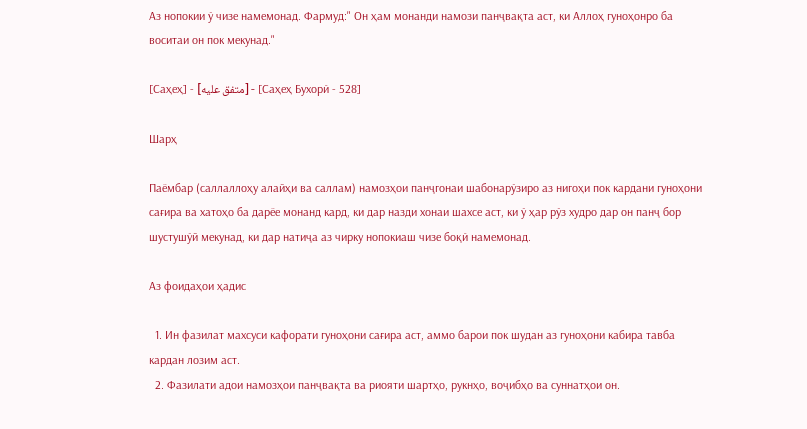Аз нопокии ӯ чизе намемонад. Фармуд:" Он ҳам монанди намози панҷвақта аст, ки Аллоҳ гуноҳонро ба воситаи он пок мекунад."

[Саҳеҳ] - [متفق عليه] - [Саҳеҳ Бухорӣ - 528]

Шарҳ

Паёмбар (саллаллоҳу алайҳи ва саллам) намозҳои панҷгонаи шабонарӯзиро аз нигоҳи пок кардани гуноҳони сағира ва хатоҳо ба дарёе монанд кард, ки дар назди хонаи шахсе аст, ки ӯ ҳар рӯз худро дар он панҷ бор шустушӯй мекунад, ки дар натиҷа аз чирку нопокиаш чизе боқӣ намемонад.

Аз фоидаҳои ҳадис

  1. Ин фазилат махсуси кафорати гуноҳони сағира аст, аммо барои пок шудан аз гуноҳони кабира тавба кардан лозим аст.
  2. Фазилати адои намозҳои панҷвақта ва риояти шартҳо, рукнҳо, воҷибҳо ва суннатҳои он.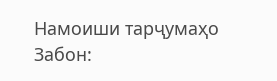Намоиши тарҷумаҳо
Забон: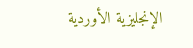الإنجليزية الأوردية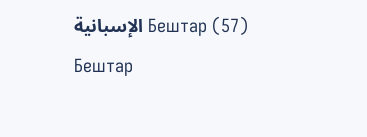الإسبانية Бештар (57)
Бештар